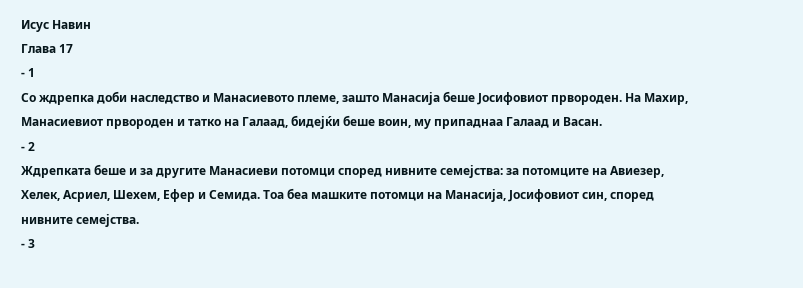Исус Навин
Глава 17
- 1
Со ждрепка доби наследство и Манасиевото племе, зашто Манасија беше Јосифовиот првороден. На Махир, Манасиевиот првороден и татко на Галаад, бидејќи беше воин, му припаднаа Галаад и Васан.
- 2
Ждрепката беше и за другите Манасиеви потомци според нивните семејства: за потомците на Авиезер, Хелек, Асриел, Шехем, Ефер и Семида. Тоа беа машките потомци на Манасија, Јосифовиот син, според нивните семејства.
- 3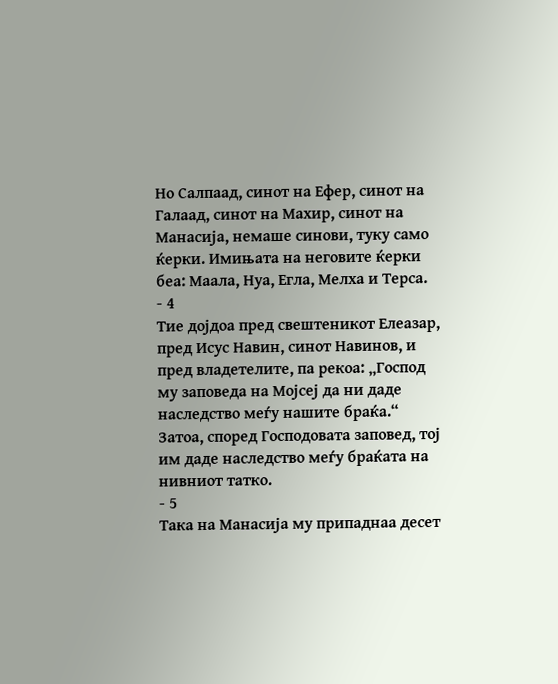Но Салпаад, синот на Ефер, синот на Галаад, синот на Махир, синот на Манасија, немаше синови, туку само ќерки. Имињата на неговите ќерки беа: Маала, Нуа, Егла, Мелха и Терса.
- 4
Тие дојдоа пред свештеникот Елеазар, пред Исус Навин, синот Навинов, и пред владетелите, па рекоа: „Господ му заповеда на Мојсеј да ни даде наследство меѓу нашите браќа.“ Затоа, според Господовата заповед, тој им даде наследство меѓу браќата на нивниот татко.
- 5
Така на Манасија му припаднаа десет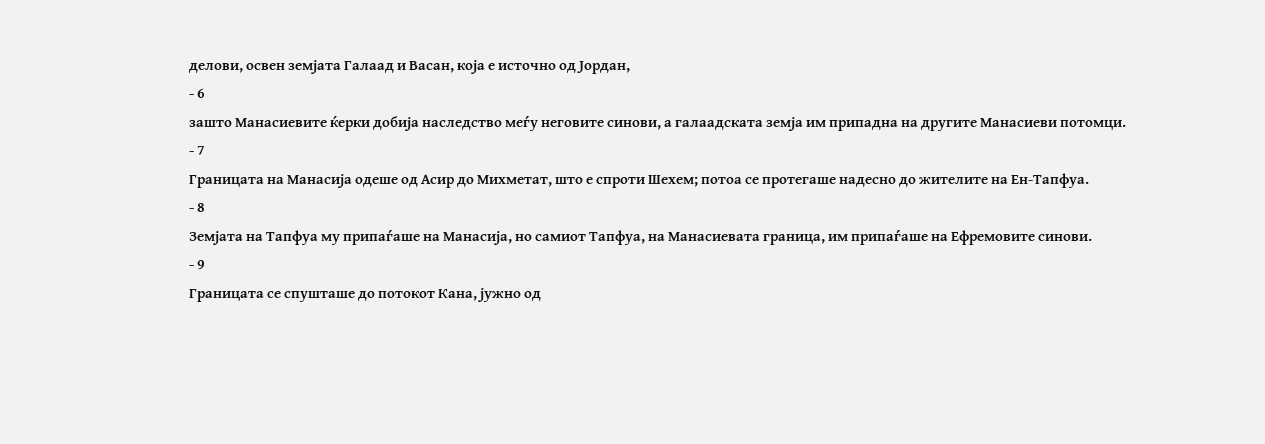делови, освен земјата Галаад и Васан, која е источно од Јордан,
- 6
зашто Манасиевите ќерки добија наследство меѓу неговите синови, а галаадската земја им припадна на другите Манасиеви потомци.
- 7
Границата на Манасија одеше од Асир до Михметат, што е спроти Шехем; потоа се протегаше надесно до жителите на Ен-Тапфуа.
- 8
Земјата на Тапфуа му припаѓаше на Манасија, но самиот Тапфуа, на Манасиевата граница, им припаѓаше на Ефремовите синови.
- 9
Границата се спушташе до потокот Кана, јужно од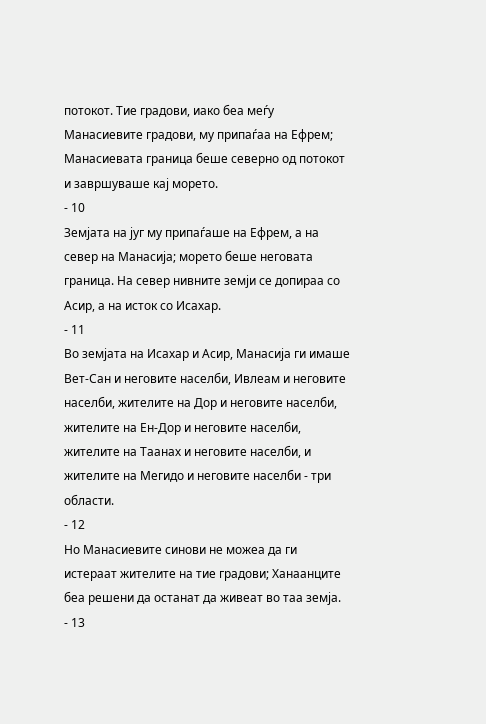потокот. Тие градови, иако беа меѓу Манасиевите градови, му припаѓаа на Ефрем; Манасиевата граница беше северно од потокот и завршуваше кај морето.
- 10
Земјата на југ му припаѓаше на Ефрем, а на север на Манасија; морето беше неговата граница. На север нивните земји се допираа со Асир, а на исток со Исахар.
- 11
Во земјата на Исахар и Асир, Манасија ги имаше Вет-Сан и неговите населби, Ивлеам и неговите населби, жителите на Дор и неговите населби, жителите на Ен-Дор и неговите населби, жителите на Таанах и неговите населби, и жителите на Мегидо и неговите населби - три области.
- 12
Но Манасиевите синови не можеа да ги истераат жителите на тие градови; Ханаанците беа решени да останат да живеат во таа земја.
- 13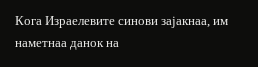Кога Израелевите синови зајакнаа, им наметнаа данок на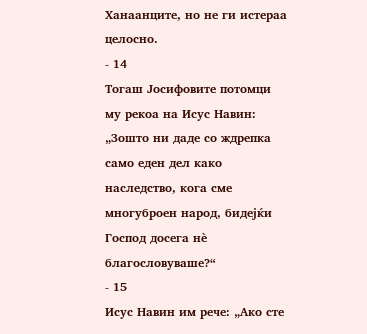Ханаанците, но не ги истераа целосно.
- 14
Тогаш Јосифовите потомци му рекоа на Исус Навин: „Зошто ни даде со ждрепка само еден дел како наследство, кога сме многуброен народ, бидејќи Господ досега нѐ благословуваше?“
- 15
Исус Навин им рече: „Ако сте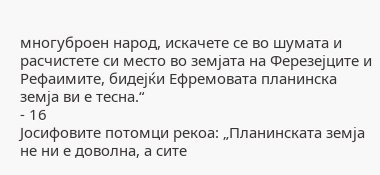многуброен народ, искачете се во шумата и расчистете си место во земјата на Ферезејците и Рефаимите, бидејќи Ефремовата планинска земја ви е тесна.“
- 16
Јосифовите потомци рекоа: „Планинската земја не ни е доволна, а сите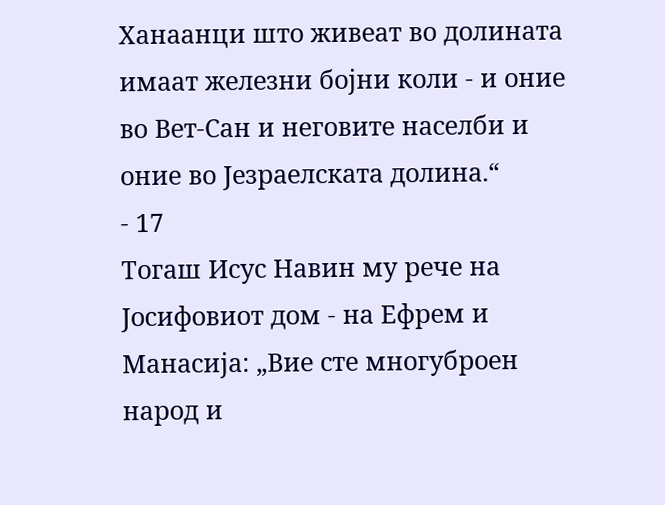Ханаанци што живеат во долината имаат железни бојни коли - и оние во Вет-Сан и неговите населби и оние во Језраелската долина.“
- 17
Тогаш Исус Навин му рече на Јосифовиот дом - на Ефрем и Манасија: „Вие сте многуброен народ и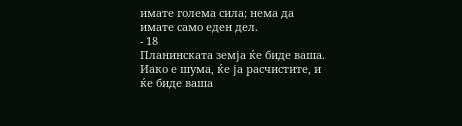имате голема сила; нема да имате само еден дел.
- 18
Планинската земја ќе биде ваша. Иако е шума, ќе ја расчистите, и ќе биде ваша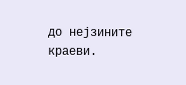до нејзините краеви.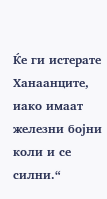Ќе ги истерате Ханаанците, иако имаат железни бојни коли и се силни.“